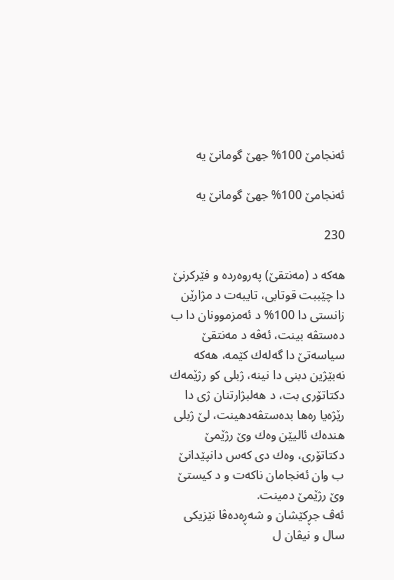ئه‌نجامێ 100% جهێ گومانێ یه‌

ئه‌نجامێ 100% جهێ گومانێ یه‌

230

هه‌كه‌ د (مه‌نتقێ) په‌روه‌رده‌ و فێركرنێ دا چێببت قوتابى، تایبه‌ت د مژارێن زانستى دا 100% د ئه‌مزموونان دا ب ده‌ستڤه‌ بینت، ئه‌ڤه‌ د مه‌نتقێ سیاسه‌تێ دا گه‌له‌ك كێمه‌، هه‌كه نه‌‌بێژین دبنى دا نینه‌، ژبلى كو رژێمه‌ك دكتاتۆرى بت، د هه‌لبژارتنان ژى دا رێژه‌یا ره‌ها بده‌ستڤه‌دهینت، لێ ژبلى هنده‌ك ئالیێن وه‌ك وێ رژێمێ دكتاتۆرى، وه‌ك دى كه‌س دانپێدانێ ب وان ئه‌نجامان ناكه‌ت و د كیستێ وێ رژێمێ دمینت.
ئه‌ڤ جڕكێشان و شه‌ڕه‌ده‌ڤا‌ نێزیكى سال و نیڤان ل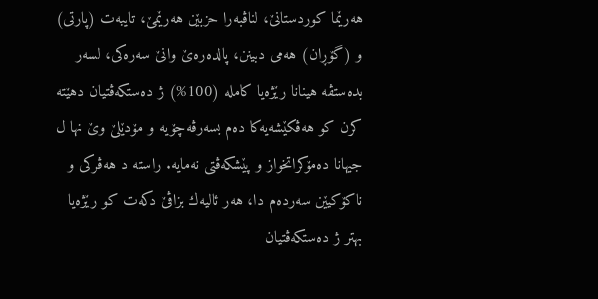هه‌رێما كوردستانێ، لناڤبه‌را حزبێن هه‌رێمێ، تایبه‌ت (پارتى) و (گۆڕان) هه‌مى دبینن، پالده‌ره‌ێ وانێ سه‌ره‌كى، لسه‌ر بده‌ستڤه‌ هینانا رێژه‌یا كامله‌ (100%) ژ ده‌ستكه‌ڤتیان دهێته‌ كرن كو هه‌ڤكێشه‌یه‌كا ده‌م بسه‌رڤه‌چۆیه‌ و مۆدێلێ وێ نها ل جیهانا ده‌مۆكراتخواز و پێشكه‌ڤتى نه‌مایه‌. راسته‌ د هه‌ڤركى و ناكۆكیێن سه‌رده‌م دا، هه‌ر ئالیه‌ك بزاڤێ دكه‌ت كو رێژه‌یا بهتر ژ ده‌ستكه‌ڤتیان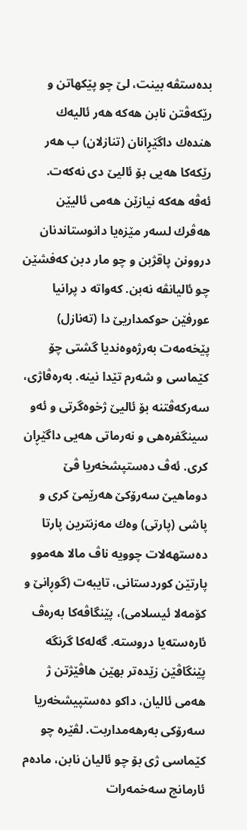بده‌ستڤه‌ بینت، لێ چو پێكهاتن و رێكه‌ڤتن نابن هه‌كه‌ هه‌ر ئالیه‌ك هنده‌ك داگێڕانان (تنازلان) ب هه‌ر رێكه‌كا هه‌یى بۆ ئالیێ دى نه‌كه‌ت.
ئه‌ڤه‌ هه‌كه‌ نیازێن هه‌مى ئالیێن هه‌ڤرك لسه‌ر مێزه‌یا دانوستاندنان دروونن پاقژبن و چو مار دبن كه‌فشێن چو ئالیانڤه‌‌ نه‌بن. كه‌واته‌ د پرانیا عورفێن حوكمداریێ دا (ته‌نازل) پێخه‌مه‌ت به‌رژه‌وه‌ندیا گشتى چۆ كێماسى و شه‌رم تێدا نینه‌. به‌ره‌ڤاژى، سه‌ركه‌ڤتنه‌ بۆ ئالیێ ژخوه‌گرتى و ئه‌و سینگفره‌هى و نه‌رماتى هه‌یى داگێڕان كرى. ئه‌ڤ ده‌ستپشخه‌ریا ڤێ دوماهیێ سه‌رۆكێ هه‌رێمێ كرى و پاشى (پارتى) وه‌ك مه‌زنترین پارتا ده‌ستهه‌لات چوویه‌ ناڤ مالا هه‌موو پارتێن كوردستانى، تایبه‌ت (گوڕانێ و كۆمه‌لا ئیسلامى)، پێنگاڤه‌كا به‌ره‌ڤ ئاره‌سته‌یا دروسته‌. گه‌له‌كا گرنگه‌ پێنگاڤێن زێده‌تر بهێن هاڤێژتن ژ هه‌مى ئالیان، داكو ده‌ستپیشخه‌ریا سه‌رۆكى به‌رهه‌مداربت. لڤێره‌ چو كێماسى‌ ژى بۆ چو ئالیان نابن، ماده‌م ئارمانج سه‌خمه‌رات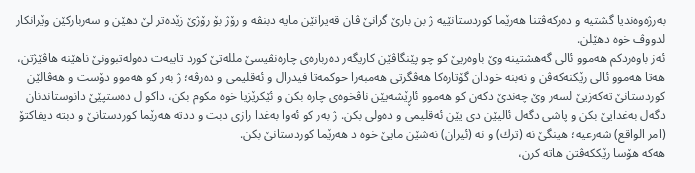به‌رژه‌وه‌ندیا گشتیه‌ و ده‌ركه‌ڤتنا هه‌رێما كوردستانێیه‌ ژ بن بارێ گرانێ ڤان قه‌یرانێن مایه‌ دبنڤه‌ و رۆژ بۆ رۆژێ زێده‌تر لێ دهێن و سه‌رباركێن وێرانكار لدووڤ خوه‌ دهێلن.
ئه‌ز باوه‌ردكم هه‌موو ئالى گه‌هشتینه‌ وێ باوه‌ریێ كو چو پێنگاڤێن كاریگه‌ر ده‌رباره‌ى چاره‌نڤیسێ ملله‌تێ كورد تایبه‌ت ده‌وله‌تبوونێ ناهێنه‌ هاڤێژتن، هه‌تا هه‌موو ئالى رێكنه‌كه‌ڤن و نه‌بنه‌ خودان گۆتاره‌كا هه‌ڤگرتى هه‌مبه‌را حوكمه‌تا فیدرال و ئه‌قلیمى و ده‌رڤه‌؛ ژ به‌ر كو هه‌موو دۆست و هه‌ڤالێن كوردستانێ ته‌كه‌زیێ لسه‌ر وێ چه‌ندێ دكه‌ن كو هه‌موو ئاڕێشه‌یێن ناڤخوه‌ی چاره‌ بكن و ئێكرێزیا خوه‌ مكوم بكن، داكو ل ده‌ستپێێ دانوستاندنان دگه‌ل به‌غدایێ بكن و پاشى دگه‌ل ئالیێن دى یێن ئه‌قلیمى و ده‌ولى بكن. ژ به‌ر كو ئه‌وا به‌غدا رازى دبت و ددته‌ هه‌رێما كوردستانێ و دبته‌ دیفاكتۆ (امر الواقع) شه‌رعیه‌؛ هینگێ نه (ترك) و نه‌ (ئیران) نه‌شێن مایێ خوه د هه‌رێما كوردستانێ بكن.
هه‌كه‌ هۆسا رێككه‌ڤتن هاته‌ كرن،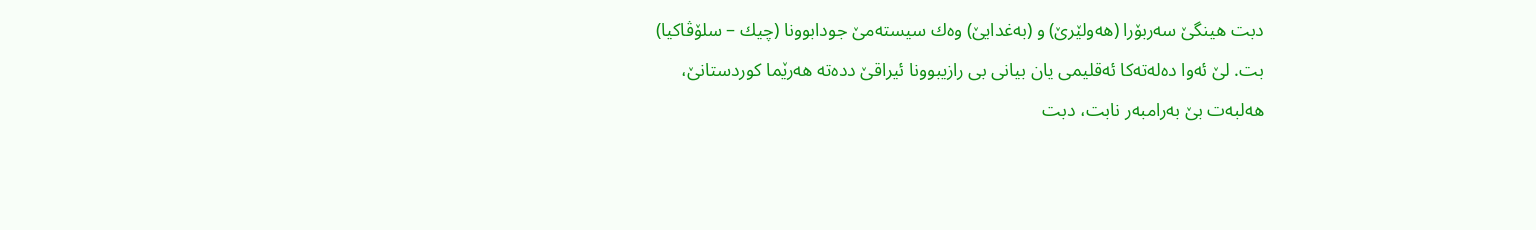دبت هینگێ سه‌ربۆرا (هه‌ولێرێ) و (به‌غدایێ) وه‌ك سیسته‌مێ جودابوونا (چیك – سلۆڤاكیا) بت. لێ ئه‌وا ده‌له‌ته‌كا ئه‌قلیمى یان بیانى‌ بى رازیبوونا ئیراقێ دده‌ته‌ هه‌رێما كوردستانێ، هه‌لبه‌ت بێ به‌رامبه‌ر نابت، دبت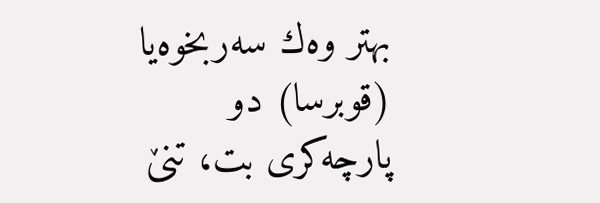بهتر وه‌ك سه‌ربخوه‌یا (قوبرسا) دو پارچه‌كرى بت، تنێ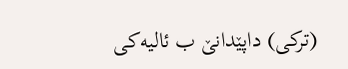(تركى) داپێدانێ ب ئالیه‌كى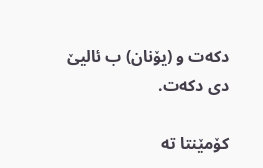دكه‌ت و (یۆنان) ب ئالیێ دى دكه‌ت‌.

کۆمێنتا تە